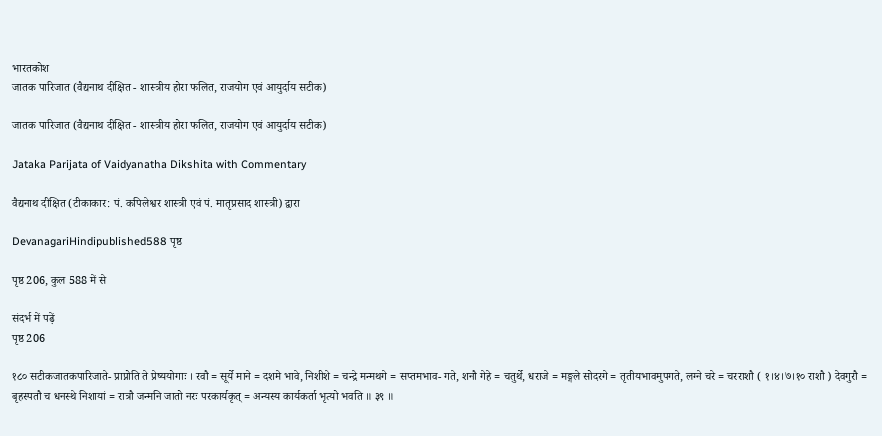भारतकोश
जातक पारिजात (वैद्यनाथ दीक्षित - शास्त्रीय होरा फलित, राजयोग एवं आयुर्दाय सटीक)

जातक पारिजात (वैद्यनाथ दीक्षित - शास्त्रीय होरा फलित, राजयोग एवं आयुर्दाय सटीक)

Jataka Parijata of Vaidyanatha Dikshita with Commentary

वैद्यनाथ दीक्षित (टीकाकार: पं. कपिलेश्वर शास्त्री एवं पं. मातृप्रसाद शास्त्री) द्वारा

DevanagariHindipublished588 पृष्ठ

पृष्ठ 206, कुल 588 में से

संदर्भ में पढ़ें
पृष्ठ 206

१८० सटीकजातकपारिजाते- प्राप्नोति ते प्रेष्ययोगाः । रवौ = सूर्ये माने = दशमे भावे, निशीशे = चन्द्रे मन्मथगे = सप्तमभाव- गते, शनौ गेहे = चतुर्थे, धराजे = मङ्गले सोदरगे = तृतीयभावमुपगते, लग्ने चरे = चरराशौ ( १।४।७।१० राशौ ) देवगुरौ = बृहस्पतौ च धनस्थे निशायां = रात्रौ जन्मनि जातो नरः परकार्यकृत् = अन्यस्य कार्यकर्ता भृत्यो भवति ॥ ३९ ॥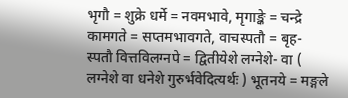भृगौ = शुक्रे धर्मे = नवमभावे, मृगाङ्के = चन्द्रे कामगते = सप्तमभावगते, वाचस्पतौ = बृह- स्पतौ वित्तविलग्नपे = द्वितीयेशे लग्नेशे- वा ( लग्नेशे वा धनेशे गुरुर्भवेदित्यर्थः ) भूतनये = मङ्गले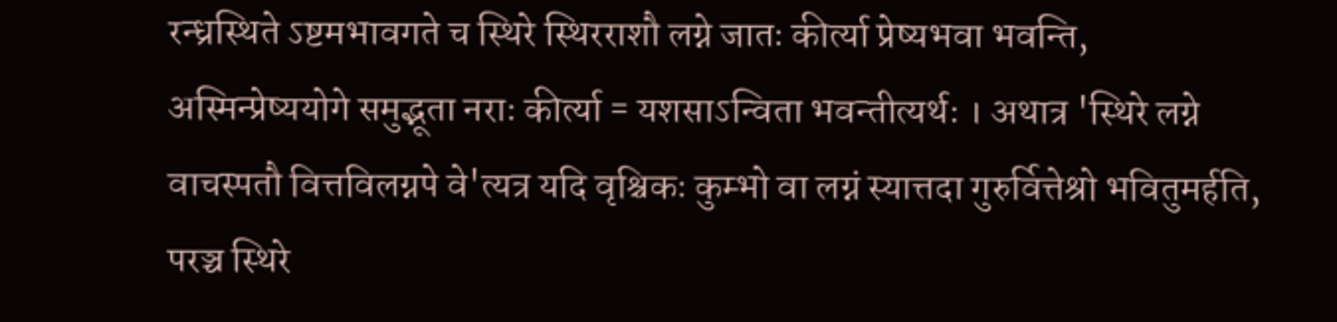रन्ध्रस्थिते ऽष्टमभावगते च स्थिरे स्थिरराशौ लग्ने जातः कीर्त्या प्रेष्यभवा भवन्ति, अस्मिन्प्रेष्ययोगे समुद्भूता नराः कीर्त्या = यशसाऽन्विता भवन्तीत्यर्थः । अथात्र 'स्थिरे लग्ने वाचस्पतौ वित्तविलग्नपे वे'त्यत्र यदि वृश्चिकः कुम्भो वा लग्नं स्यात्तदा गुरुर्वित्तेश्रो भवितुमर्हति, परञ्च स्थिरे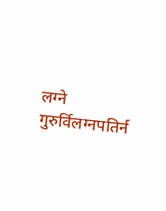लग्ने गुरुर्विलग्नपतिर्न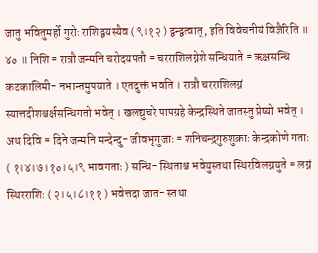जातु भवितुमर्हो गुरोः राशिद्वयस्यैव ( ९।१२ ) द्वन्द्वत्वात्, इति विवेचनीयं विज्ञैरिति ॥ ४० ॥ निशि = रात्रौ जन्मनि चरोदयपतौ = चरराशिलग्नेशे सन्धियाते = ऋक्षसन्धिं कटकालिमी- नभान्तमुपयाते । एतदुक्तं भवति । रात्रौ चरराशिलग्नं स्यात्तदीशश्चर्क्षसन्धिगतो भवेत् । खलद्युचरे पापग्रहे केन्द्रस्थिते जातस्तु प्रेष्यो भवेत् । अथ दिवि = दिने जन्मनि मन्देन्दु- जीवभृगुजाः = शनिचन्द्रगुरुशुक्राः केन्द्रकोणे गताः ( १।४।७।१०।५।९ भावगताः ) सन्धि- स्थिताश्च भवेयुस्तथा स्थिरविलग्नयुते = लग्नं स्थिरराशिः ( २।५।८।११ ) भवेत्तदा जात- स्तथा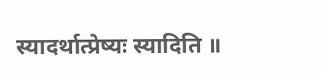स्यादर्थात्प्रेष्यः स्यादिति ॥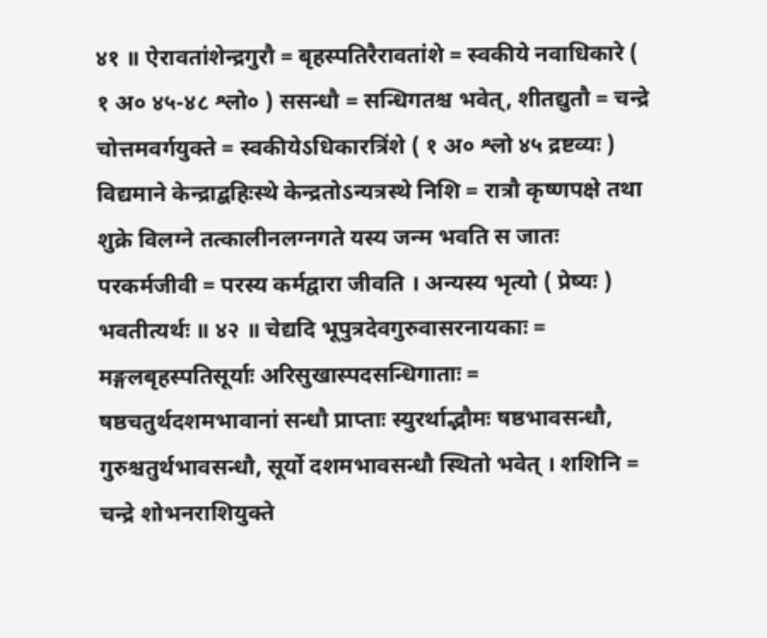४१ ॥ ऐरावतांशेन्द्रगुरौ = बृहस्पतिरैरावतांशे = स्वकीये नवाधिकारे ( १ अ० ४५-४८ श्लो० ) ससन्धौ = सन्धिगतश्च भवेत्, शीतद्युतौ = चन्द्रे चोत्तमवर्गयुक्ते = स्वकीयेऽधिकारत्रिंशे ( १ अ० श्लो ४५ द्रष्टव्यः ) विद्यमाने केन्द्राद्बहिःस्थे केन्द्रतोऽन्यत्रस्थे निशि = रात्रौ कृष्णपक्षे तथा शुक्रे विलग्ने तत्कालीनलग्नगते यस्य जन्म भवति स जातः परकर्मजीवी = परस्य कर्मद्वारा जीवति । अन्यस्य भृत्यो ( प्रेष्यः ) भवतीत्यर्थः ॥ ४२ ॥ चेद्यदि भूपुत्रदेवगुरुवासरनायकाः = मङ्गलबृहस्पतिसूर्याः अरिसुखास्पदसन्धिगाताः = षष्ठचतुर्थदशमभावानां सन्धौ प्राप्ताः स्युरर्थाद्भौमः षष्ठभावसन्धौ, गुरुश्चतुर्थभावसन्धौ, सूर्यो दशमभावसन्धौ स्थितो भवेत् । शशिनि = चन्द्रे शोभनराशियुक्ते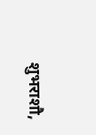शुभराशौ,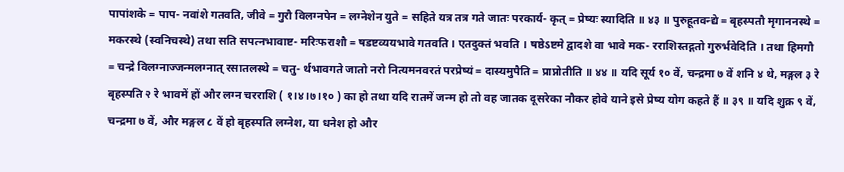पापांशके = पाप- नवांशे गतवति, जीवे = गुरौ विलग्नपेन = लग्नेशेन युते = सहिते यत्र तत्र गते जातः परकार्य- कृत् = प्रेष्यः स्यादिति ॥ ४३ ॥ पुरुहूतवन्द्ये = बृहस्पतौ मृगाननस्थे = मकरस्थे (स्वनिचस्थे) तथा सति सपत्नभावाष्ट- मरिःफराशौ = षडष्टव्ययभावे गतवति । एतदुक्तं भवति । षष्ठेऽष्टमे द्वादशे वा भावे मक- रराशिस्तद्गतो गुरुर्भवेदिति । तथा हिमगौ = चन्द्रे विलग्नाज्जन्मलग्नात् रसातलस्थे = चतु- र्थभावगते जातो नरो नित्यमनवरतं परप्रेष्यं = दास्यमुपैति = प्राप्नोतीति ॥ ४४ ॥ यदि सूर्य १० वें, चन्द्रमा ७ वें शनि ४ थे, मङ्गल ३ रे बृहस्पति २ रे भावमें हों और लग्न चरराशि ( १।४।७।१० ) का हो तथा यदि रातमें जन्म हो तो वह जातक दूसरेका नौकर होवे याने इसे प्रेष्य योग कहते हैं ॥ ३९ ॥ यदि शुक्र ९ वें, चन्द्रमा ७ वें, और मङ्गल ८ वें हो बृहस्पति लग्नेश, या धनेश हो और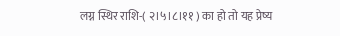लग्न स्थिर राशि-( २।५।८।११ ) का हो तो यह प्रेष्य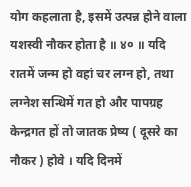योग कहलाता है, इसमें उत्पन्न होने वाला यशस्वी नौकर होता है ॥ ४० ॥ यदि रातमें जन्म हो वहां चर लग्न हो, तथा लग्नेश सन्धिमें गत हो और पापग्रह केन्द्रगत हों तो जातक प्रेष्य ( दूसरे का नौकर ) होवे । यदि दिनमें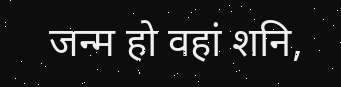जन्म हो वहां शनि,